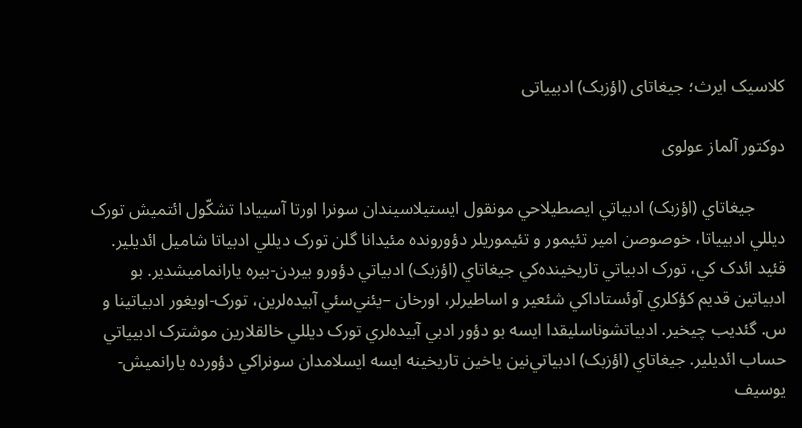کلاسیک ایرث؛ جیغاتای (اؤزبک) ادبییاتی

دوکتور آلماز عولوی

       جيغاتاي (اؤزبک) ادبياتي ايصطيلاحي مونقول ايستيلاسيندان سونرا اورتا آسییادا تشکّول ائتميش تورک ديللي ادبیياتا، خوصوصن امير تئيمور و تئيموريلر دؤورونده مئيدانا گلن تورک ديللي ادبياتا شاميل ائديلير. قئيد ائدک کي، تورک ادبياتي تاريخينده‌کي جيغاتاي (اؤزبک) ادبياتي دؤورو بيردن-بيره يارانماميشدير. بو ادبياتين قديم کؤکلري آوئستاداکي شئعیر و اساطيرلر، اورخان –يئني‌سئي آبيده‌لرين، تورک-اويغور ادبياتينا و س. گئديب چيخير. ادبياتشوناسليقدا ايسه بو دؤور ادبي آبيده‌لري تورک ديللي خالقلارين موشترک ادبیياتي حساب ائديلير. جيغاتاي (اؤزبک) ادبياتي‌نين ياخين تاريخينه ايسه ايسلامدان سونراکي دؤورده يارانميش-يوسيف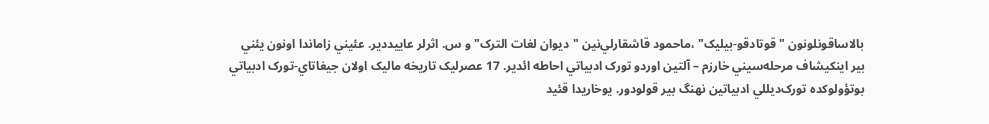بالاساقونلونون "قوتادقو-بيليک" ،ماحمود قاشقارلي‌نين "دیوان لغات الترک" و س. اثرلر عاييددير. عئيني زاماندا اونون يئني بير اينکيشاف مرحله‌سيني خارزم – آلتين اوردو تورک ادبياتي احاطه ائدير. 17 عصرليک تاريخه ماليک اولان جيغاتاي-تورک ادبياتي بوتؤولوکده تورک‌ديللي ادبياتين نهنگ بير قولودور. يوخاريدا قئيد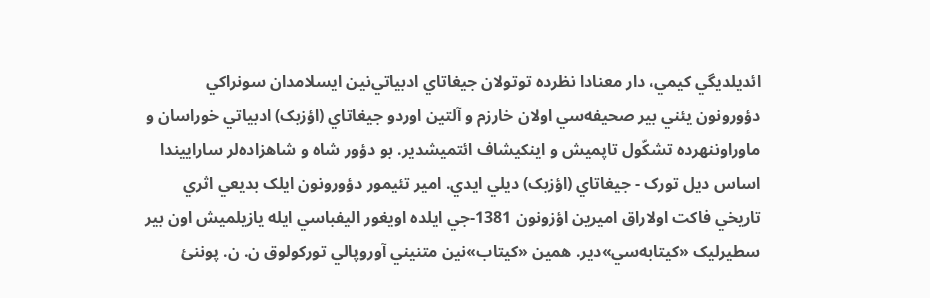ائديلديگي کيمي، دار معنادا نظرده توتولان جيغاتاي ادبياتي‌نين ايسلامدان سونراکي دؤورونون يئني بير صحيفه‌سي اولان خارزم و آلتين اوردو جيغاتاي (اؤزبک) ادبياتي خوراسان و ماوراوننهرده تشکّول تاپميش و اينکيشاف ائتميشدير. بو دؤور شاه و شاهزاده‌لر ساراييندا اساس ديل تورک - جيغاتاي (اؤزبک) ديلي ايدي. امير تئيمور دؤورونون ايلک بديعي اثري تاريخي فاکت اولاراق اميرين اؤزونون 1381-جي ايلده اويغور اليفباسي ايله يازيلميش اون بير سطيرليک «کيتابه‌سي»دير. همين «کيتاب»نين متنيني آوروپالي تورکولوق ن. ن. پوننئ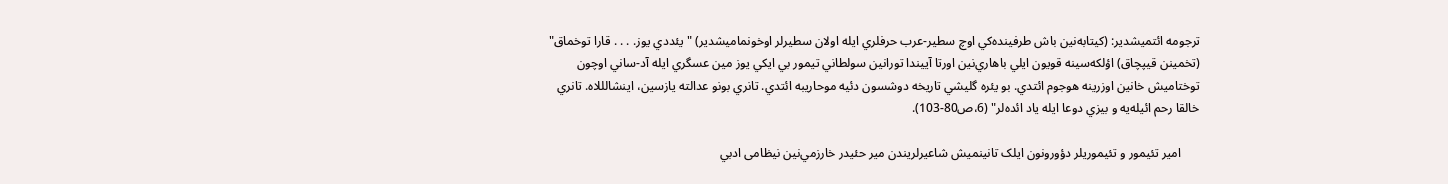ترجومه ائتميشدير: (کيتابه‌نين باش طرفينده‌کي اوچ سطير-عرب حرفلري ايله اولان سطيرلر اوخونماميشدير) "يئددي يوز. . . . قارا توخماق" (تخمينن قيپچاق) اؤلکه‌سينه قويون ايلي باهاري‌نين اورتا آييندا تورانين سولطاني تيمور بي ايکي يوز مين عسگري ايله آد-ساني اوچون توختاميش خانين اوزرينه هوجوم ائتدي. بو يئره گليشي تاريخه دوشسون دئيه موحاريبه ائتدي. تانري بونو عدالته يازسين، اينشالللاه. تانري خالقا رحم ائيله‌يه و بيزي دوعا ايله ياد ائده‌لر" (6،ص80-103).

      امير تئيمور و تئيموريلر دؤورونون ايلک تانينميش شاعيرلريندن مير حئيدر خارزمي‌نين نيظامی ادبي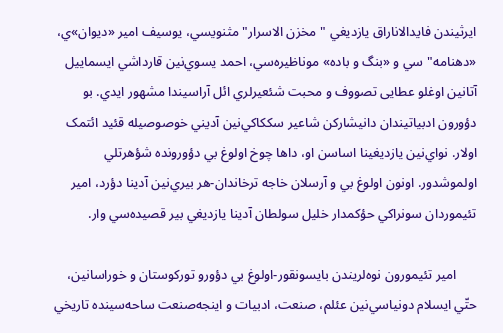ايرثيندن فايدالاناراق يازديغي "مخزن الاسرار" مثنويسي، يوسيف امير «ديوان»ي، «دهنامه"سي و «بنگ و باده» موناظيره‌سي، احمد يسوي‌نين قارداشي ايسماييل آتانين اوغلو عطایی تصووف و محبت شئعیرلري ائل آراسيندا مشهور ايدي. بو دؤورون ادبياتيندان دانيشارکن شاعير سککاکي‌نين آديني خوصوصيله قئيد ائتمک اولار. نواي‌نين يازديغينا اساسن او، داها چوخ اولوغ بي دؤورونده شؤهرتلي اولموشدور. اونون اولوغ بي و آرسلان خاجه ترخاندان-هر بيري‌نين آدينا دؤرد، امير تئيموردان سونراکي حؤکمدار خليل سولطان آدينا يازديغي بير قصيده‌سي وار.

      امير تئيمورون نوه‌لريندن بايسونقور-اولوغ بي دؤورو تورکوستان و خوراسانين، حتّي ايسلام دونياسي‌نين عئلم، صنعت، ادبيات و اينجه‌صنعت ساحه‌سينده تاريخي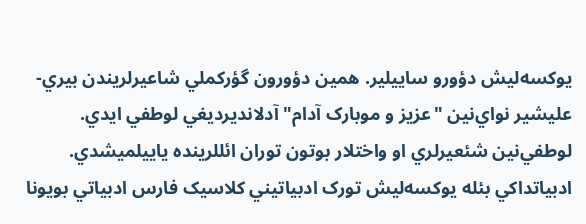يوکسه‌ليش دؤورو ساييلير. همين دؤورون گؤرکملي شاعيرلريندن بيري-عليشير نواي‌نين "عزيز و موبارک آدام" آدلانديرديغي لوطفي ايدي. لوطفي‌نين شئعیرلري او واختلار بوتون توران ائللرينده ياييلميشدي. ادبياتداکي بئله يوکسه‌ليش تورک ادبياتيني کلاسيک فارس ادبياتي بويونا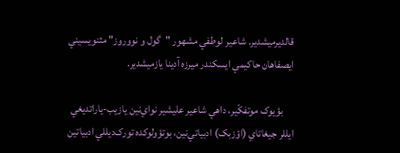قالديرميشدير. شاعير لوطفي مشهور "گول و نووروز" مثنويسيني ايصفاهان حاکيمي ايسکندر ميرزه آدينا يازميشدير.

     بؤيوک موتفکّير، داهي شاعير عليشير نواي‌نين يازيب-ياراتديغي ايللر جيغاتاي (اؤزبک) ادبياتي‌نين، بوتؤولوکده تورک‌ديللي ادبياتين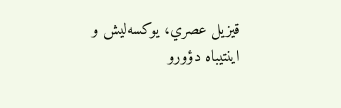قيزيل عصري، يوکسه‌ليش و اينتيباه دؤورو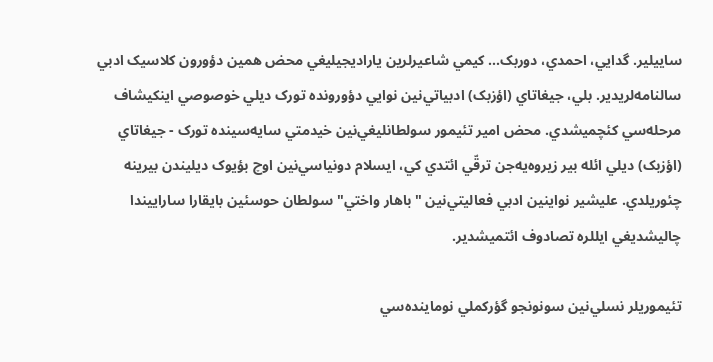ساييلير. گدايي، احمدي، دوربک... کيمي شاعيرلرين ياراديجيليغي محض همين دؤورون کلاسيک ادبي سالنامه‌لريدير. بلي، جيغاتاي (اؤزبک) ادبياتي‌نين نوایي دؤورونده تورک ديلي خوصوصي اينکيشاف مرحله‌سي کئچميشدي. محض امير تئيمور سولطانليغي‌نين خيدمتي سايه‌سينده تورک - جيغاتاي (اؤزبک) ديلي ائله بير زيروه‌يه‌جن ترقّي ائتدي کي، ايسلام دونياسي‌نين اوچ بؤيوک ديليندن بيرينه چئوريلدي. عليشير نواينين ادبي فعاليتي‌نين "باهار واختي" سولطان حوسئين بايقارا ساراييندا چاليشديغي ايللره تصادوف ائتميشدير.

تئيموريلر نسلي‌نين سونونجو گؤرکملي نوماينده‌سي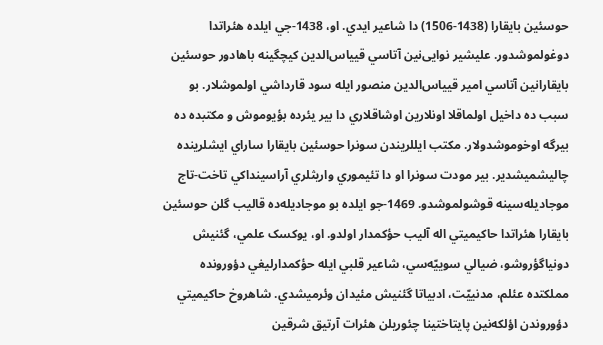حوسئين بايقارا (1438-1506) دا شاعير ايدي. او، 1438-جي ايلده هئراتدا دوغولموشدور. علیشیر نوايی‌نين آتاسي قيياس‌الدين کيچگينه باهادور حوسئین بايقارانين آتاسي امير قيياس‌الدين منصور ايله سود قارداشي اولموشلار. بو سبب ده داخيل اولماقلا اونلارين اوشاقلاري دا بير يئرده بؤيوموش و مکتبده ده بيرگه اوخوموشدولار. مکتب ايللريندن سونرا حوسئین بايقارا ساراي ايشلرينده چاليشميشدير. بير مودت سونرا او دا تئيموري واريثلري آراسينداکي تاخت-تاج موجاديله‌سينه قوشولموشدو. 1469-جو ايلده بو موجاديله‌ده قاليب گلن حوسئین بايقارا هئراتدا حاکيميتي اله آليب حؤکمدار اولدو. او، يوکسک علمي، گئنيش دونياگؤروشو، ضيالي سوييّه‌سي، شاعير قلبي ايله حؤکمدارليغي دؤورونده مملکتده عئلم، مدنیيّت، ادبياتا گئنيش مئيدان وئرميشدي. شاهروخ حاکيميتي دؤوروندن اؤلکه‌نين پايتاختينا چئوريلن هئرات آرتيق شرقين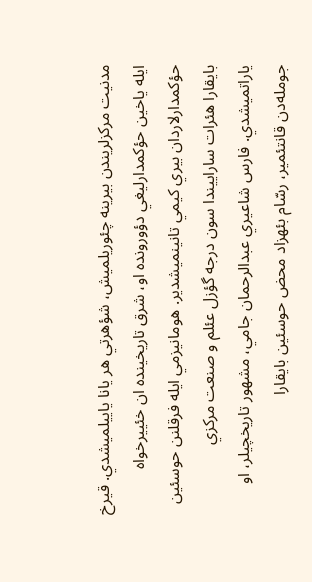مدنيت مرکزلريندن بيرينه چئوريلميش، شؤهرتي هر يانا ياييلميشدي. قيرخ ايله ياخين حؤکمدارليغي دؤورونده او، شرق تاريخينده ان خئييرخواه حؤکمدارلاردان بيري کيمي تانينميشدير. هومانيزمي ايله فرقلنن حوسئین بايقارا هئرات ساراييندا سون درجه گؤزل عئلم و صنعت مرکزي ياراتميشدي. فارس شاعيري عبدالرحمان جامي، مشهور تاريخچيلر، او جومله‌دن قانتئمير، رسّام بئهزاد محض حوسئین بايقارا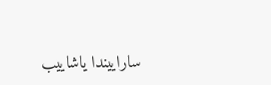ساراييندا ياشاييب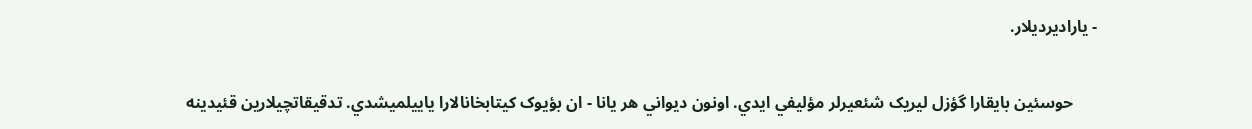- ياراديرديلار.

      حوسئین بايقارا گؤزل ليريک شئعیرلر مؤليفي ايدي. اونون ديواني هر يانا - ان بؤيوک کيتابخانالارا ياييلميشدي. تدقيقاتچيلارين قئيدينه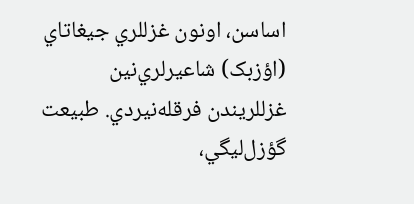اساسن، اونون غزللري جيغاتاي (اؤزبک) شاعيرلري‌نين غزللريندن فرقله‌نيردي. طبيعت گؤزل‌ليگي،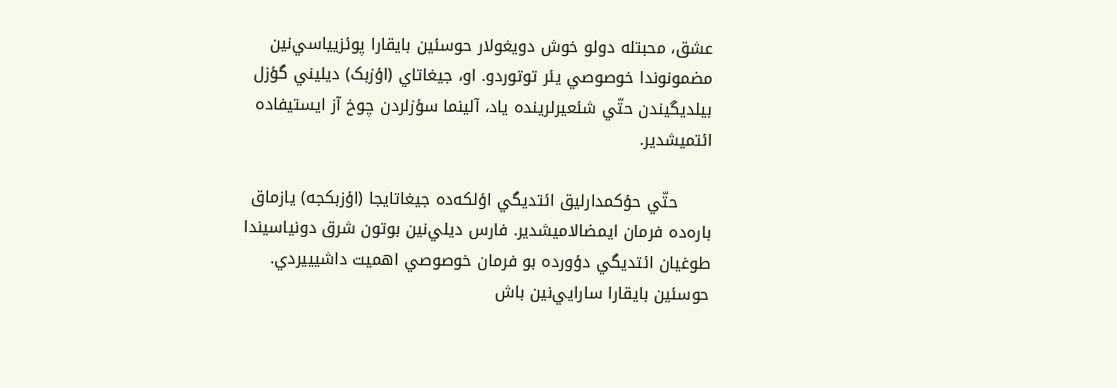عشق، محبتله دولو خوش دويغولار حوسئین بايقارا پوئزيياسي‌نين مضمونوندا خوصوصي يئر توتوردو. او، جيغاتاي (اؤزبک) ديليني گؤزل بيلديگيندن حتّي شئعیرلرينده ياد، آلينما سؤزلردن چوخ آز ايستيفاده ائتميشدير.

      حتّي حؤکمدارليق ائتديگي اؤلکه‌ده جيغاتايجا (اؤزبکجه) يازماق باره‌ده فرمان ايمضالاميشدير. فارس ديلي‌نين بوتون شرق دونياسيندا طوغيان ائتديگي دؤورده بو فرمان خوصوصي اهميت داشيييردي. حوسئین بايقارا سارايي‌نين باش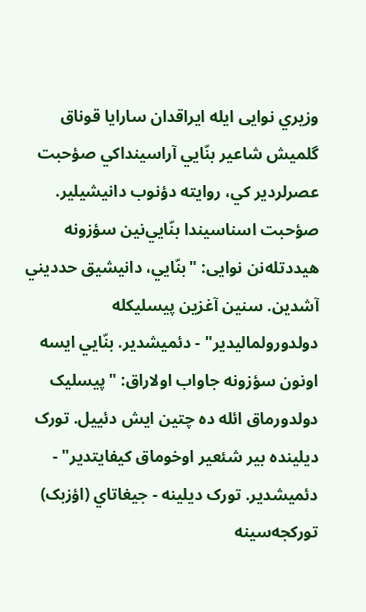وزيري نوايی ايله ايراقدان سارايا قوناق گلميش شاعير بنّايي آراسينداکي صؤحبت عصرلردير کي، روايته دؤنوب دانيشيلير. صؤحبت اسناسيندا بنّايي‌نين سؤزونه هيددتله‌نن نوايی: "بنّايي، دانيشيق حدديني آشدين. سنين آغزين پيسليکله دولدورولماليدير" - دئميشدير. بنّايي ايسه اونون سؤزونه جاواب اولاراق: "پيسليک دولدورماق ائله ده چتين ايش دئييل. تورک ديلينده بير شئعیر اوخوماق کيفايتدير" - دئميشدير. تورک ديلينه - جيغاتاي (اؤزبک) تورکجه‌سينه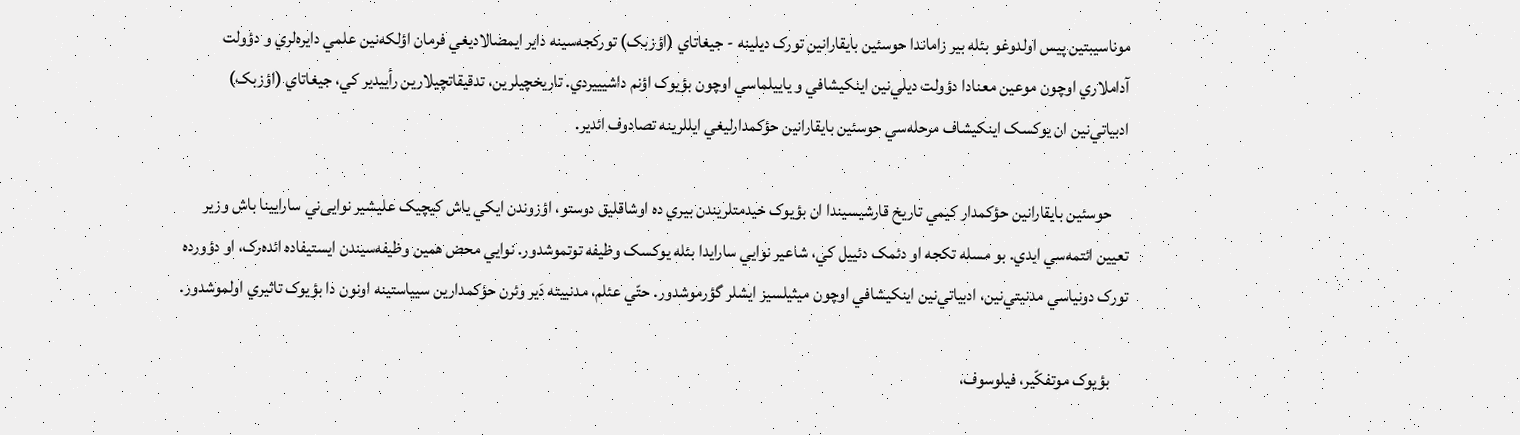موناسيبتين پيس اولدوغو بئله بير زاماندا حوسئین بايقارانين تورک ديلينه - جيغاتاي (اؤزبک) تورکجه‌سينه داير ايمضالاديغي فرمان اؤلکه‌نين علمي دايره‌لري و دؤولت آداملاري اوچون موعين معنادا دؤولت ديلي‌نين اينکيشافي و ياييلماسي اوچون بؤيوک اؤنم داشيييردي. تاريخچيلرين، تدقيقاتچيلارين رأييدير کي، جيغاتاي (اؤزبک) ادبياتي‌نين ان يوکسک اينکيشاف مرحله‌سي حوسئین بايقارانين حؤکمدارليغي ايللرينه تصادوف ائدير.

     حوسئین بايقارانين حؤکمدار کيمي تاريخ قارشيسيندا ان بؤيوک خيدمتلريندن بيري ده اوشاقليق دوستو، اؤزوندن ايکي ياش کيچيک علیشیر نوايی‌ني سارايينا باش وزير تعيين ائتمه‌سي ايدي. بو مسله تکجه او دئمک دئييل کي، شاعير نوایي سارايدا بئله يوکسک وظيفه توتموشدور. نوایي محض همين وظيفه‌سيندن ايستيفاده ائده‌رک، او دؤورده تورک دونياسي مدنيتي‌نين، ادبياتي‌نين اينکيشافي اوچون ميثيلسيز ايشلر گؤرموشدور. حتّي عئلم، مدنيیته دَير وئرن حؤکمدارين سيياستينه اونون دا بؤيوک تاثيري اولموشدور.

     بؤيوک موتفکّير، فيلوسوف،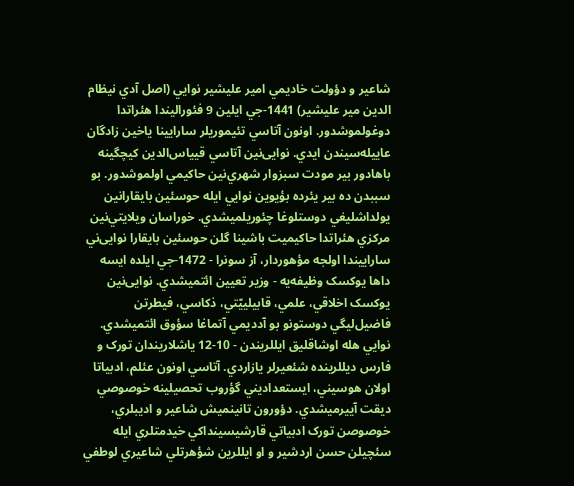شاعير و دؤولت خاديمي امير علیشیر نوایي (اصل آدي نيظام الدین مير علیشیر) 1441-جي ايلين 9 فئوراليندا هئراتدا دوغولموشدور. اونون آتاسي تئيموريلر سارايينا ياخين زادگان عاييله‌سيندن ايدي. نوايی‌نين آتاسي قيياس‌الدين کيچگينه باهادور بير مودت سبزوار شهري‌نين حاکيمي اولموشدور. بو سببدن ده بير يئرده بؤيوين نوایي ايله حوسئین بايقارانين يولداشليغي دوستلوغا چئوريلميشدي. خوراسان ويلايتي‌نين مرکزي هئراتدا حاکيميت باشينا گلن حوسئین بايقارا نوايی‌ني ساراييندا اولجه مؤهوردار، آز سونرا - 1472-جي ايلده ايسه داها يوکسک وظيفه‌يه - وزير تعيين ائتميشدي. نوايی‌نين يوکسک اخلاقي، علمي، قابيليیّتي، ذکاسي، فيطرتن فاضيل‌ليگي دوستونو بو آدديمي آتماغا سؤوق ائتميشدي. نوایي هله اوشاقليق ايللريندن - 10-12 ياشلاريندان تورک و فارس ديللرينده شئعیرلر يازاردي. آتاسي اونون عئلم، ادبياتا اولان هوسيني، ايستعداديني گؤروب تحصيلينه خوصوصي ديقت آييرميشدي. دؤورون تانينميش شاعير و اديبلري، خوصوصن تورک ادبياتي قارشيسينداکي خيدمتلري ايله سئچيلن حسن اردشير و او ايللرين شؤهرتلي شاعيري لوطفي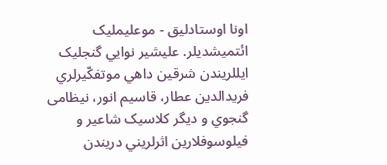اونا اوستادليق - موعليمليک ائتميشديلر. علیشیر نوایي گنجليک ايللريندن شرقين داهي موتفکّيرلري فريدالدين عطار، قاسيم انور، نیظامی گنجوي و ديگر کلاسيک شاعير و فيلوسوفلارين اثرلريني دريندن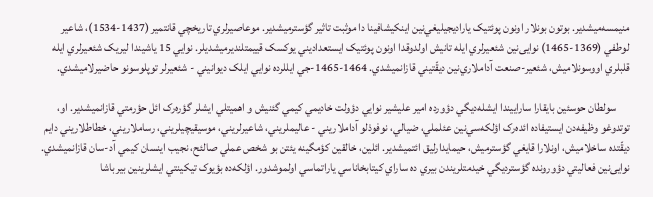منيمسه‌ميشدير. بوتون بونلار اونون پوئتيک ياراديجيليغي‌نين اينکيشافينا دا موثبت تاثير گؤسترميشدير. موعاصيرلري تاريخچي قانتمير (1437-1534)، شاعير لوطفي (1369-1465) نوايی‌نين شئعیرلري ايله تانيش اولدوقدا اونون پوئتيک ايستعداديني يوکسک قييمتلنديرميشديلر. نوایي 15 ياشيندا ليريک شئعیرلري ايله قلبلري اووسونلاميش، شئعیر-صنعت آداملاري‌نين ديقّتيني قازانميشدي. 1464-1465-جي ايللرده نوایي ايلک ديوانيني - شئعیرلر توپلوسونو حاضيرلاميشدي.

      سولطان حوسئین بايقارا ساراييندا ايشله‌ديگي دؤورده امير علیشیر نوایي دؤولت خاديمي کيمي گئنيش و اهميتلي ايشلر گؤره‌رک ائل حؤرمتي قازانميشدير. او، توتدوغو وظيفه‌دن ايستيفاده ائده‌رک اؤلکه‌سي‌نين عئلملي، ضيالي، نوفوذلو آداملاريني - عاليملريني، شاعيرلريني، موسيقيچيلريني، رساملاريني، خطاطلاريني دايم ديقّتده ساخلاميش، اونلارا قايغي گؤسترميش، حيمايدارليق ائتميشدير. ائلين، خالقين کؤمگينه يئتن بو شخص عملي صالئح، نجيب اينسان کيمي آد-سان قازانميشدي. نوايی‌نين فعاليتي دؤورونده گؤسترديگي خيدمتلريندن بيري ده ساراي کيتابخاناسي ياراتماسي اولموشدور. اؤلکه‌ده بؤيوک تيکينتي ايشلرينين بيرباشا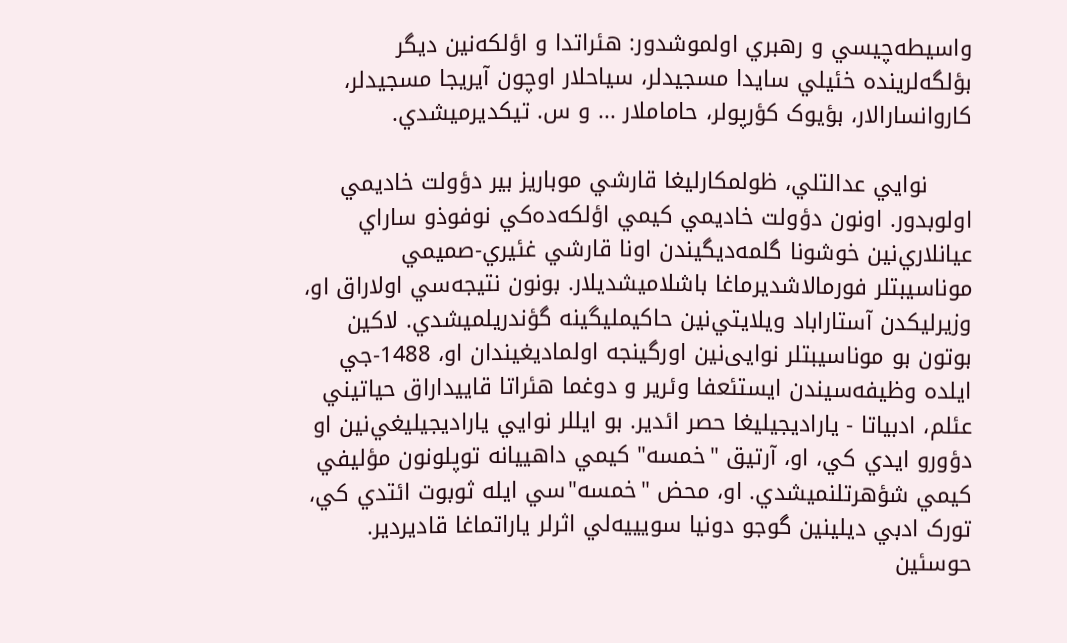واسيطه‌چيسي و رهبري اولموشدور: هئراتدا و اؤلکه‌نين ديگر بؤلگه‌لرینده خئيلي سايدا مسجيدلر، سياحلار اوچون آيريجا مسجيدلر، کاروانسارالار، بؤيوک کؤرپولر، حاماملار ... و س. تيکديرميشدي.

      نوایي عدالتلي، ظولمکارليغا قارشي موباريز بير دؤولت خاديمي اولوبدور. اونون دؤولت خاديمي کيمي اؤلکه‌ده‌کي نوفوذو ساراي عيانلاري‌نين خوشونا گلمه‌ديگيندن اونا قارشي غئيري-صميمي موناسيبتلر فورمالاشديرماغا باشلاميشديلار. بونون نتيجه‌سي اولاراق او، وزيرليکدن آستاراباد ويلايتي‌نين حاکيمليگينه گؤندريلميشدي. لاکين بوتون بو موناسيبتلر نوايی‌نين اورگينجه اولماديغيندان او، 1488-جي ايلده وظيفه‌سيندن ايستئعفا وئرير و دوغما هئراتا قاييداراق حياتيني عئلم، ادبياتا - ياراديجيليغا حصر ائدير. بو ايللر نوایي ياراديجيليغي‌نين او دؤورو ايدي کي، او، آرتيق "خمسه" کيمي داهييانه توپلونون مؤليفي کيمي شؤهرتلنميشدي. او، محض "خمسه"سي ايله ثوبوت ائتدي کي، تورک ادبي ديلينين گوجو دونيا سويييه‌لي اثرلر ياراتماغا قاديردير. حوسئین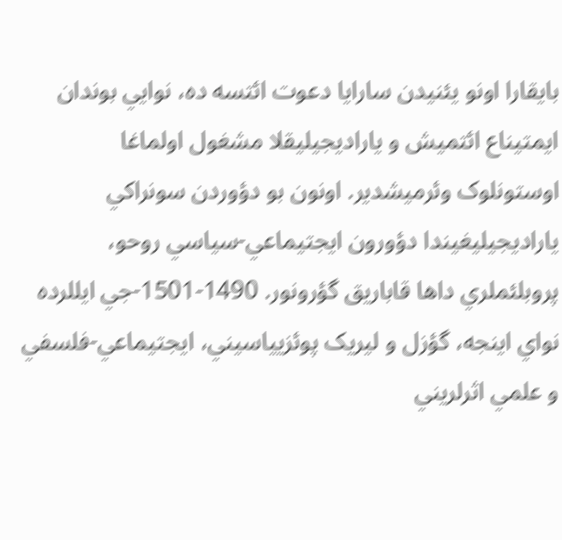بايقارا اونو يئنيدن سارايا دعوت ائتسه ده، نوایي بوندان ايمتيناع ائتميش و ياراديجيليقلا مشغول اولماغا اوستونلوک وئرميشدير. اونون بو دؤوردن سونراکي ياراديجيليغيندا دؤورون ايجتيماعي-سياسي روحو، پروبلئملري داها قاباريق گؤرونور. 1490-1501-جي ايللرده نواي اينجه، گؤزل و ليريک پوئزيياسيني، ايجتيماعي-فلسفي و علمي اثرلريني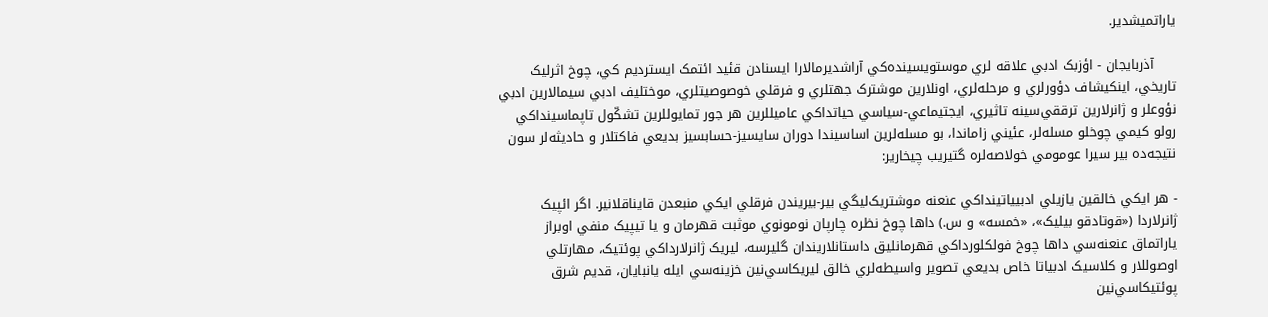ياراتميشدير.

     آذربايجان - اؤزبک ادبي علاقه لري موستويسينده‌کي آراشديرمالارا ايسنادن قئيد ائتمک ايسترديم کي، چوخ اثرليک تاريخي، اينکيشاف دؤورلري و مرحله‌لري، اونلارين موشتر‌ک جهتلري و فرقلي خوصوصيتلري، موختليف ادبي سيمالارين ادبي نؤوعلر و ژانرلارين ترققي‌سينه تاثيري، ايجتيماعي-سياسي حياتداکي عاميللرين هر جور تمايوللرين تشکّول تاپماسينداکي رولو کيمي چوخلو مسله‌لر، عئيني زاماندا، بو مسله‌لرين اساسيندا دوران سايسيز-حسابسيز بديعي فاکتلار و حاديثه‌لر سون نتيجه‌ده بير سيرا عومومي خولاصه‌لره گتيريب چيخارير:

- هر ايکي خالقين يازيلي ادبيياتينداکي عنعنه موشتريک‌ليگي بير-بيريندن فرقلي ايکي منبعدن قايناقلانير. اگر ائپيک ژانرلاردا («قوتادقو بيليک»، «خمسه» و س.) داها چوخ نظره چارپان نومونوي موثبت قهرمان و يا تيپيک منفي اوبراز ياراتماق عنعنه‌سي داها چوخ فولکلورداکي قهرمانليق داستانلاريندان گليرسه، ليريک ژانرلارداکي پوئتيک، مهارتلي اوصوللار و کلاسيک ادبياتا خاص بديعي تصوير واسيطه‌لري خالق ليريکاسي‌نين خزينه‌سي ايله يانبايان، قديم شرق پوئتيکاسي‌نين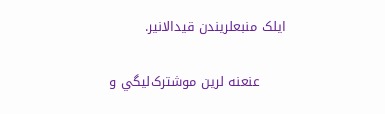ايلک منبعلريندن قيدالانير.

      عنعنه لرين موشترک‌ليگي و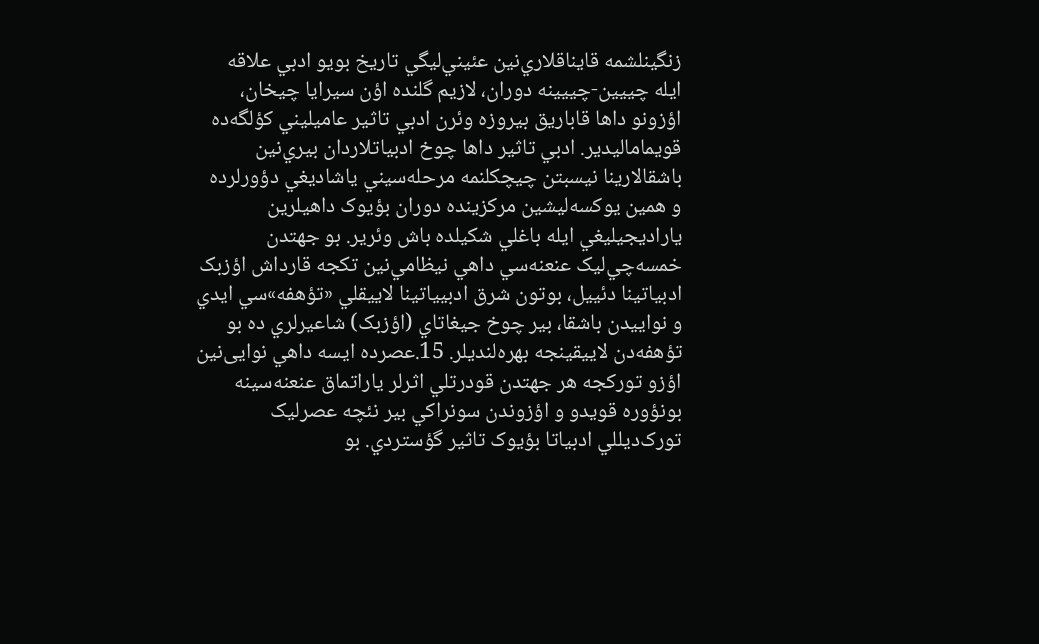زنگينلشمه قايناقلاري‌نين عئيني‌ليگي تاريخ بويو ادبي علاقه ايله چييين-چييينه دوران، لازيم گلنده اؤن سيرايا چيخان، اؤزونو داها قاباريق بيروزه وئرن ادبي تاثير عاميليني کؤلگه‌ده قويماماليدير. ادبي تاثير داها چوخ ادبياتلاردان بيري‌نين باشقالارينا نيسبتن چيچکلنمه مرحله‌سيني ياشاديغي دؤورلرده و همين يوکسه‌ليشين مرکزينده دوران بؤيوک داهيلرين ياراديجيليغي ايله باغلي شکيلده باش وئرير. بو جهتدن خمسه‌چي‌ليک عنعنه‌سي داهي نیظامي‌نين تکجه قارداش اؤزبک ادبياتينا دئييل، بوتون شرق ادبيياتينا لاييقلي «تؤهفه»سي ايدي و نوايیدن باشقا، بير چوخ جيغاتاي (اؤزبک) شاعيرلري ده بو تؤهفه‌دن لاييقينجه بهره‌لنديلر. 15.عصرده ايسه داهي نوايی‌نين اؤزو تورکجه هر جهتدن قودرتلي اثرلر ياراتماق عنعنه‌سينه بونؤوره قويدو و اؤزوندن سونراکي بير نئچه عصرليک تورک‌ديللي ادبياتا بؤيوک تاثير گؤستردي. بو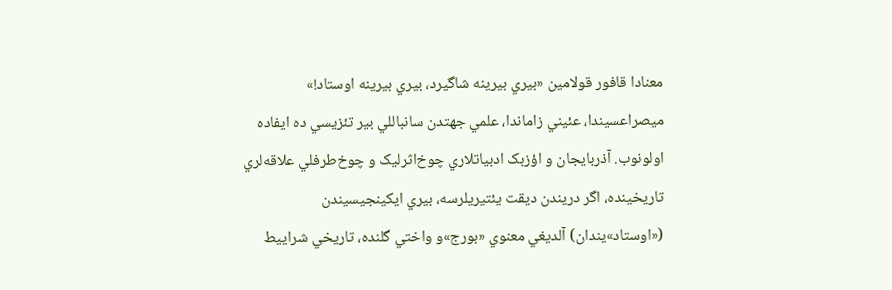معنادا قافور قولامين «بيري بيرينه شاگيرد، بيري بيرينه اوستاد!» ميصراعسيندا، عئيني زاماندا، علمي جهتدن سانباللي بير تئزيسي ده ايفاده اولونوب. آذربايجان و اؤزبک ادبياتلاري چوخ‌اثرليک و چوخ‌طرفلي علاقه‌لري تاريخينده، اگر دريندن ديقت يئتيريلرسه، بيري ايکينجيسيندن («اوستاد»يندان) آلديغي معنوي «بورج»و واختي گلنده، تاريخي شراييط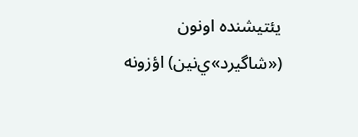يئتيشنده اونون («شاگيرد»ي‌نين) اؤزونه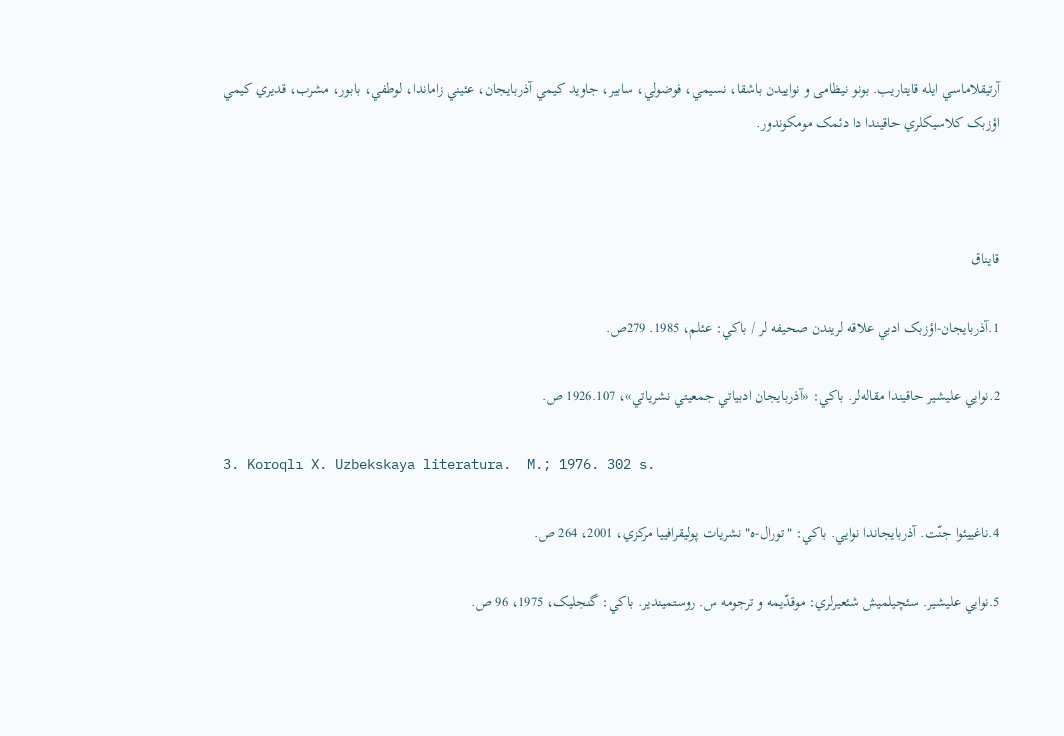آرتيقلاماسي ايله قايتاريب. بونو نيظامی و نوايیدن باشقا، نسيمي، فوضولي، سابير، جاويد کيمي آذربايجان، عئيني زاماندا، لوطفي، بابور، مشرب، قديري کيمي اؤزبک کلاسيکلري حاقيندا دا دئمک مومکوندور.



قايناق

1.آذربايجان-اؤزبک ادبي علاقه لريندن صحيفه لر / باکي: عئلم، 1985. 279ص.

2.نوایي علیشیر حاقيندا مقاله‌لر. باکي: «آذربايجان ادبياتي جمعيتي نشرياتي»، 1926.107 ص.

3. Koroqlı X. Uzbekskaya literatura.  M.; 1976. 302 s.

4.ناغييئوا جنّت. آذربايجاندا نوایي. باکي: "تورال-ه" نشريات پوليقرافييا مرکزي، 2001، 264 ص.

5.نوایي علیشیر. سئچيلميش شئعیرلري: موقدّيمه و ترجومه س. روستميندير. باکي: گنجليک، 1975، 96 ص.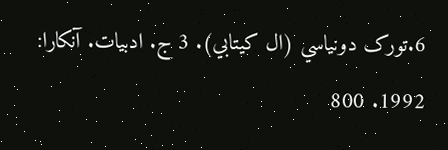6.تورک دونياسي (ال کيتابي). 3 ج. ادبيات. آنکارا: 1992. 800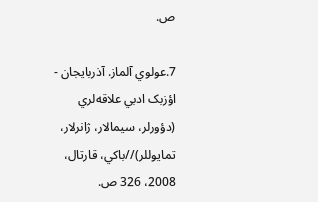ص.

7.عولوي آلماز. آذربايجان - اؤزبک ادبي علاقه‌لري (دؤورلر، سيمالار، ژانرلار، تمايوللر)//باکي، قارتال، 2008، 326 ص.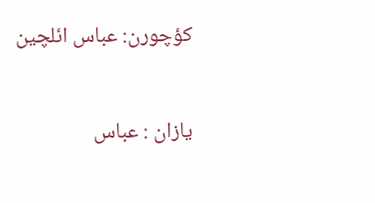کؤچورن: عباس ائلچین



يازان : عباس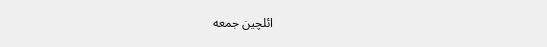ائلچین جمعه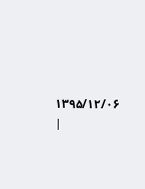۱۳۹۵/۱۲/۰۶ |